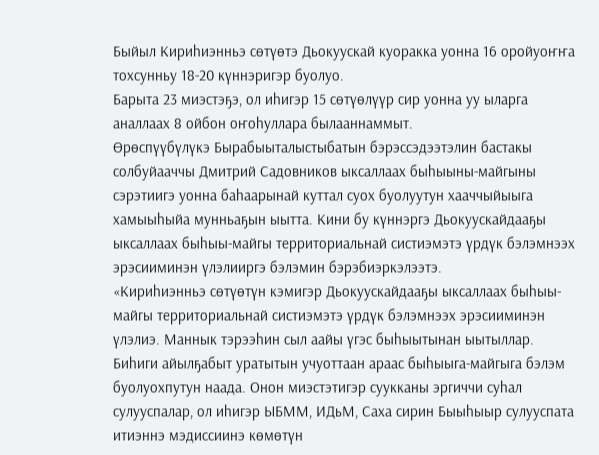Быйыл Кириһиэнньэ сөтүөтэ Дьокуускай куоракка уонна 16 оройуоҥҥа тохсунньу 18-20 күннэригэр буолуо.
Барыта 23 миэстэҕэ, ол иһигэр 15 сөтүөлүүр сир уонна уу ыларга аналлаах 8 ойбон оҥоһуллара былааннаммыт.
Өрөспүүбүлүкэ Бырабыыталыстыбатын бэрэссэдээтэлин бастакы солбуйааччы Дмитрий Садовников ыксаллаах быһыыны-майгыны сэрэтиигэ уонна баһаарынай куттал суох буолуутун хааччыйыыга хамыыһыйа мунньаҕын ыытта. Кини бу күннэргэ Дьокуускайдааҕы ыксаллаах быһыы-майгы территориальнай систиэмэтэ үрдүк бэлэмнээх эрэсииминэн үлэлииргэ бэлэмин бэрэбиэркэлээтэ.
«Кириһиэнньэ сөтүөтүн кэмигэр Дьокуускайдааҕы ыксаллаах быһыы-майгы территориальнай систиэмэтэ үрдүк бэлэмнээх эрэсииминэн үлэлиэ. Маннык тэрээһин сыл аайы үгэс быһыытынан ыытыллар. Биһиги айылҕабыт уратытын учуоттаан араас быһыыга-майгыга бэлэм буолуохпутун наада. Онон миэстэтигэр суукканы эргиччи суһал сулууспалар, ол иһигэр ЫБММ, ИДьМ, Саха сирин Быыһыыр сулууспата итиэннэ мэдиссиинэ көмөтүн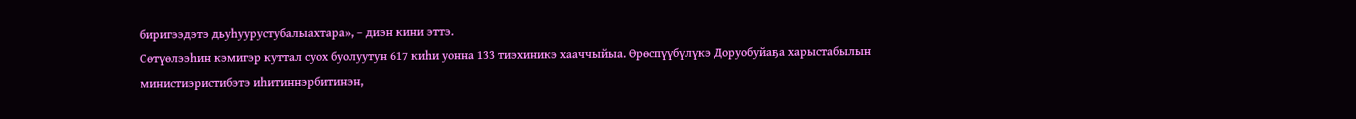биригээдэтэ дьуһуурустубалыахтара», – диэн кини эттэ.
Сөтүөлээһин кэмигэр куттал суох буолуутун 617 киһи уонна 133 тиэхиникэ хааччыйыа. Өрөспүүбүлүкэ Доруобуйаҕа харыстабылын министиэристибэтэ иһитиннэрбитинэн,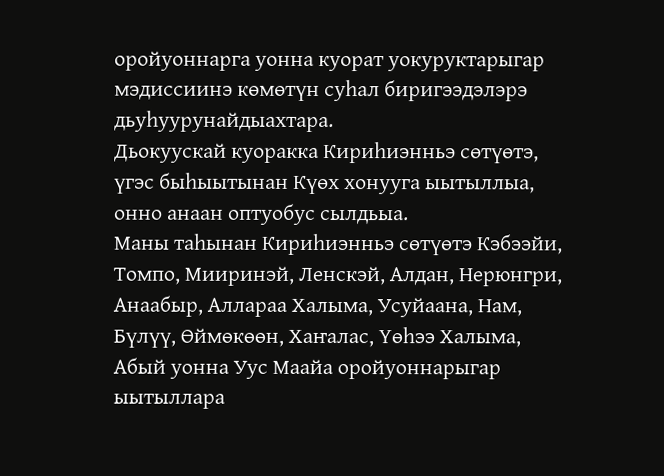оройуоннарга уонна куорат уокуруктарыгар мэдиссиинэ көмөтүн суһал биригээдэлэрэ дьуһуурунайдыахтара.
Дьокуускай куоракка Кириһиэнньэ сөтүөтэ, үгэс быһыытынан Күөх хонууга ыытыллыа, онно анаан оптуобус сылдьыа.
Маны таһынан Кириһиэнньэ сөтүөтэ Кэбээйи, Томпо, Мииринэй, Ленскэй, Алдан, Нерюнгри, Анаабыр, Аллараа Халыма, Усуйаана, Нам, Бүлүү, Өймөкөөн, Хаҥалас, Үөһээ Халыма, Абый уонна Уус Маайа оройуоннарыгар ыытыллара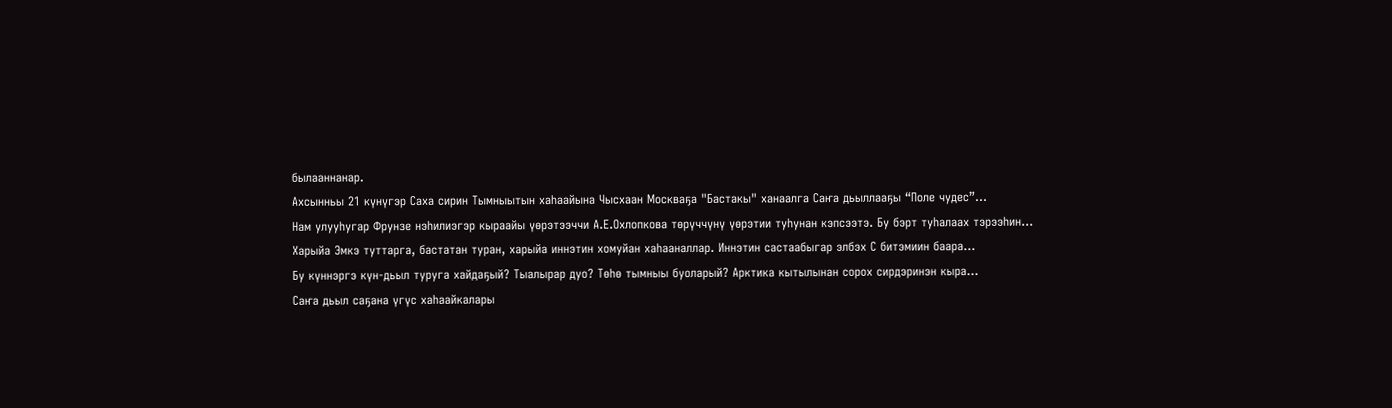былааннанар.
Ахсынньы 21 күнүгэр Саха сирин Тымныытын хаһаайына Чысхаан Москваҕа "Бастакы" ханаалга Саҥа дьыллааҕы “Поле чудес”…
Нам улууһугар Фрунзе нэһилиэгэр кыраайы үөрэтээччи А.Е.Охлопкова төрүччүнү үөрэтии туһунан кэпсээтэ. Бу бэрт туһалаах тэрээһин…
Харыйа Эмкэ туттарга, бастатан туран, харыйа иннэтин хомуйан хаһааналлар. Иннэтин састаабыгар элбэх С битэмиин баара…
Бу күннэргэ күн-дьыл туруга хайдаҕый? Тыалырар дуо? Төһө тымныы буоларый? Арктика кытылынан сорох сирдэринэн кыра…
Саҥа дьыл саҕана үгүс хаһаайкалары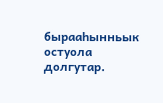бырааһынньык остуола долгутар.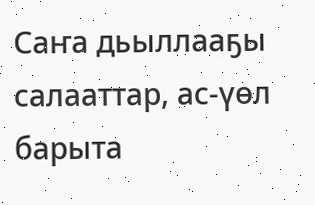Саҥа дьыллааҕы салааттар, ас-үөл барыта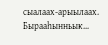сыалаах-арыылаах. Бырааһынньык…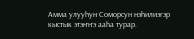Амма улууһун Соморсун нэһилиэгэр кыстык этэҥҥэ ааһа турар.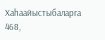Хаһаайыстыбаларга 468,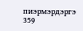пиэрмэрдэргэ 359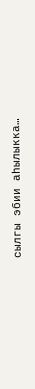сылгы эбии аһылыкка…